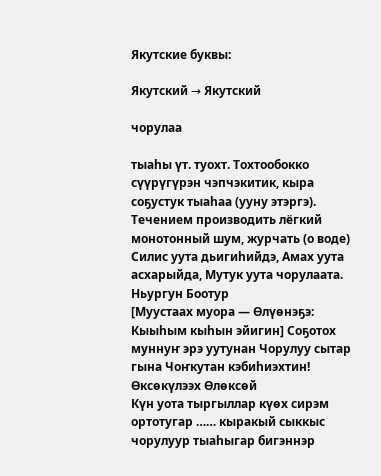Якутские буквы:

Якутский → Якутский

чорулаа

тыаһы үт. туохт. Тохтообокко сүүрүгүрэн чэпчэкитик, кыра соҕустук тыаһаа (ууну этэргэ). Течением производить лёгкий монотонный шум, журчать (о воде)
Силис уута дьигиһийдэ, Амах уута асхарыйда, Мутук уута чорулаата. Ньургун Боотур
[Муустаах муора — Өлүөнэҕэ: Кыыһым кыһын эйигин] Соҕотох муннуҥ эрэ уутунан Чорулуу сытар гына Чоҥкутан кэбиһиэхтин! Өксөкүлээх Өлөксөй
Күн уота тыргыллар күөх сирэм ортотугар …… кыракый сыккыс чорулуур тыаһыгар бигэннэр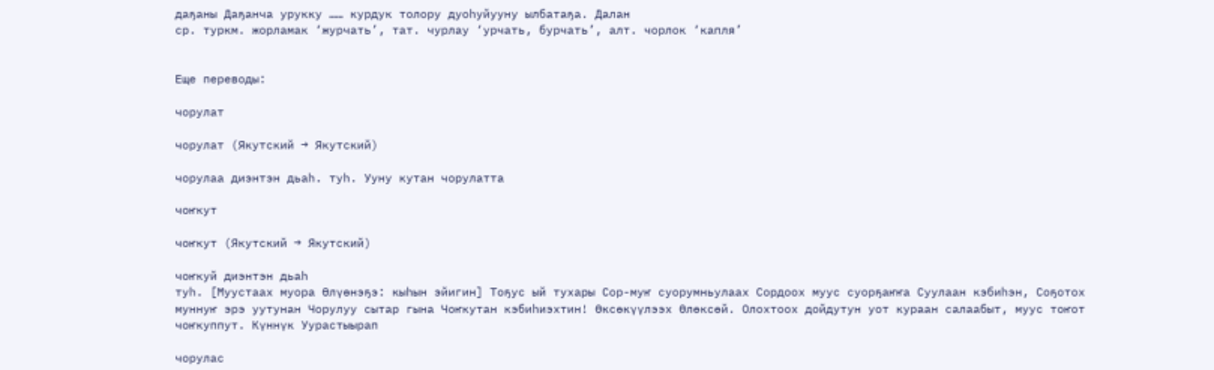даҕаны Даҕанча урукку …… курдук толору дуоһуйууну ылбатаҕа. Далан
ср. туркм. жорламак ‘журчать’, тат. чурлау ‘урчать, бурчать’, алт. чорлок ‘капля’


Еще переводы:

чорулат

чорулат (Якутский → Якутский)

чорулаа диэнтэн дьаһ. туһ. Ууну кутан чорулатта

чоҥкут

чоҥкут (Якутский → Якутский)

чоҥкуй диэнтэн дьаһ
туһ. [Муустаах муора Өлүөнэҕэ: кыһын эйигин] Тоҕус ый тухары Сор-муҥ суорумньулаах Сордоох муус суорҕаҥҥа Суулаан кэбиһэн, Соҕотох муннуҥ эрэ уутунан Чорулуу сытар гына Чоҥкутан кэбиһиэхтин! Өксөкүүлээх Өлөксөй. Олохтоох дойдутун уот кураан салаабыт, муус тоҥот чоҥкуппут. Күннүк Уурастыырап

чорулас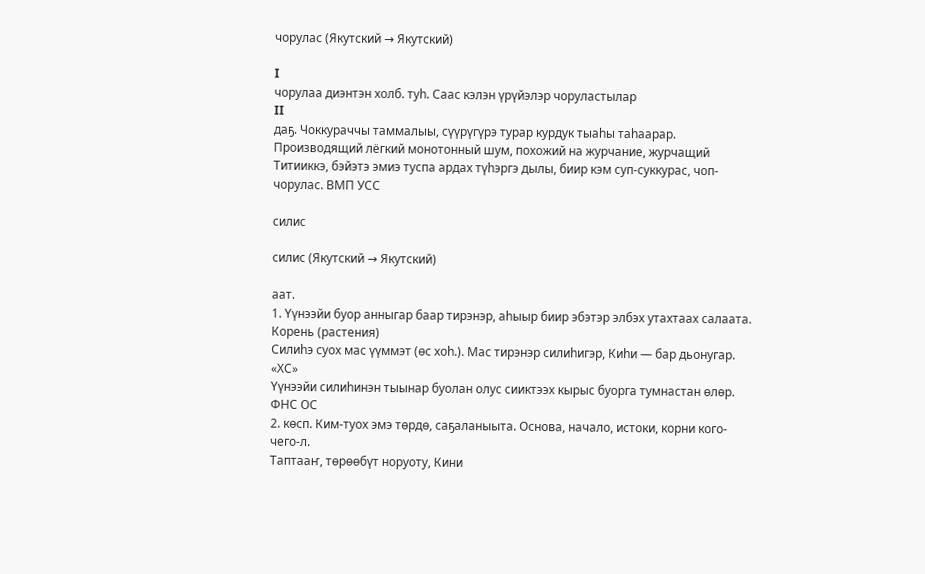чорулас (Якутский → Якутский)

I
чорулаа диэнтэн холб. туһ. Саас кэлэн үрүйэлэр чоруластылар
II
даҕ. Чоккураччы таммалыы, сүүрүгүрэ турар курдук тыаһы таһаарар. Производящий лёгкий монотонный шум, похожий на журчание, журчащий
Титииккэ, бэйэтэ эмиэ туспа ардах түһэргэ дылы, биир кэм суп-суккурас, чоп-чорулас. ВМП УСС

силис

силис (Якутский → Якутский)

аат.
1. Үүнээйи буор анныгар баар тирэнэр, аһыыр биир эбэтэр элбэх утахтаах салаата. Корень (растения)
Силиһэ суох мас үүммэт (өс хоһ.). Мас тирэнэр силиһигэр, Киһи — бар дьонугар. «ХС»
Үүнээйи силиһинэн тыынар буолан олус сииктээх кырыс буорга тумнастан өлөр. ФНС ОС
2. көсп. Ким-туох эмэ төрдө, саҕаланыыта. Основа, начало, истоки, корни кого-чего-л.
Таптааҥ, төрөөбүт норуоту, Кини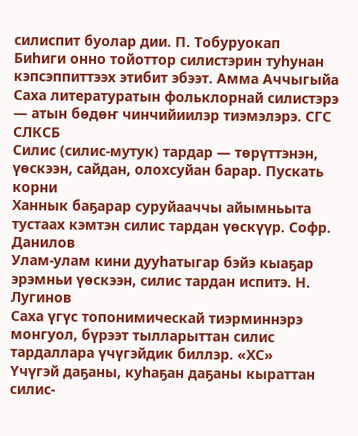силиспит буолар дии. П. Тобуруокап
Биһиги онно тойоттор силистэрин туһунан кэпсэппиттээх этибит эбээт. Амма Аччыгыйа
Саха литературатын фольклорнай силистэрэ — атын бөдөҥ чинчийиилэр тиэмэлэрэ. СГС СЛКСБ
Силис (силис-мутук) тардар — төрүттэнэн, үөскээн, сайдан, олохсуйан барар. Пускать корни
Ханнык баҕарар суруйааччы айымньыта тустаах кэмтэн силис тардан үөскүүр. Софр. Данилов
Улам-улам кини дууһатыгар бэйэ кыаҕар эрэмньи үөскээн, силис тардан испитэ. Н. Лугинов
Саха үгүс топонимическай тиэрминнэрэ монгуол, бүрээт тылларыттан силис тардаллара үчүгэйдик биллэр. «ХС»
Үчүгэй даҕаны, куһаҕан даҕаны кыраттан силис-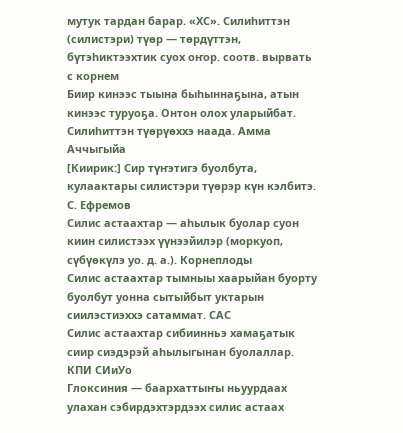мутук тардан барар. «ХС». Силиһиттэн (силистэри) түөр — төрдүттэн, бүтэһиктээхтик суох оҥор. соотв. вырвать с корнем
Биир кинээс тыына быһыннаҕына, атын кинээс туруоҕа. Онтон олох уларыйбат. Силиһиттэн түөрүөххэ наада. Амма Аччыгыйа
[Киирик:] Сир түҥэтигэ буолбута, кулаактары силистэри түөрэр күн кэлбитэ. С. Ефремов
Силис астаахтар — аһылык буолар суон киин силистээх үүнээйилэр (моркуоп, сүбүөкүлэ уо. д. а.). Корнеплоды
Силис астаахтар тымныы хаарыйан буорту буолбут уонна сытыйбыт уктарын сиилэстиэххэ сатаммат. САС
Силис астаахтар сибиинньэ хамаҕатык сиир сиэдэрэй аһылыгынан буолаллар. КПИ СИиУо
Глоксиния — баархаттыҥы ньуурдаах улахан сэбирдэхтэрдээх силис астаах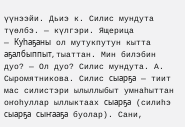үүнээйи. Дьиэ к. Силис мундута түөлбэ. — күлгэри. Ящерица
— Куһаҕаны ол мутукпутун кытта аҕалбыппыт, тыаттан. Мин билэбин дуо? — Ол дуо? Силис мундута. А. Сыромятникова. Силис сыарҕа — тиит мас силистэри ылыллыбыт умнаһыттан оҥоһуллар ыллыктаах сыарҕа (силиһэ сыарҕа сыҥааҕа буолар). Сани,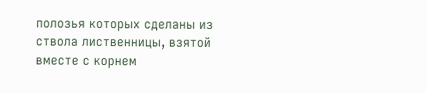полозья которых сделаны из ствола лиственницы, взятой вместе с корнем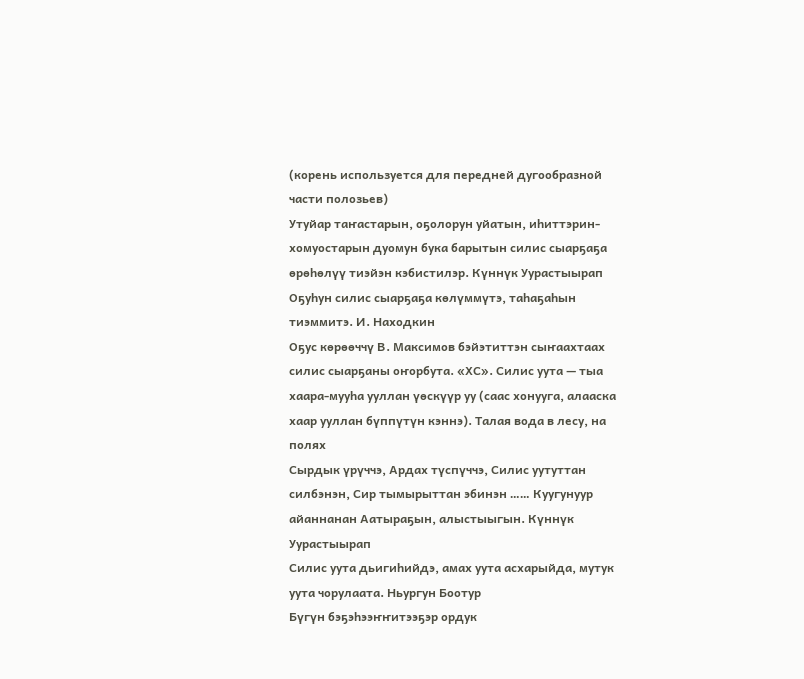(корень используется для передней дугообразной части полозьев)
Утуйар таҥастарын, оҕолорун уйатын, иһиттэрин-хомуостарын дуомун бука барытын силис сыарҕаҕа өрөһөлүү тиэйэн кэбистилэр. Күннүк Уурастыырап
Оҕуһун силис сыарҕаҕа көлүммүтэ, таһаҕаһын тиэммитэ. И. Находкин
Оҕус көрөөччү В. Максимов бэйэтиттэн сыҥаахтаах силис сыарҕаны оҥорбута. «ХС». Силис уута — тыа хаара-мууһа ууллан үөскүүр уу (саас хонууга, алааска хаар ууллан бүппүтүн кэннэ). Талая вода в лесу, на полях
Сырдык үрүччэ, Ардах түспүччэ, Силис уутуттан силбэнэн, Сир тымырыттан эбинэн …… Куугунуур айаннанан Аатыраҕын, алыстыыгын. Күннүк Уурастыырап
Силис уута дьигиһийдэ, амах уута асхарыйда, мутук уута чорулаата. Ньургун Боотур
Бүгүн бэҕэһээҥҥитээҕэр ордук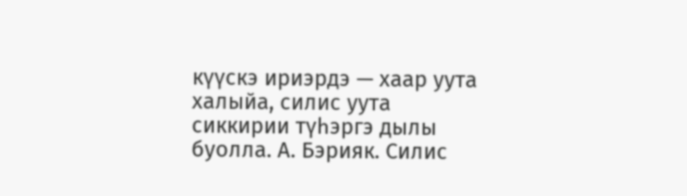күүскэ ириэрдэ — хаар уута халыйа, силис уута сиккирии түһэргэ дылы буолла. А. Бэрияк. Силис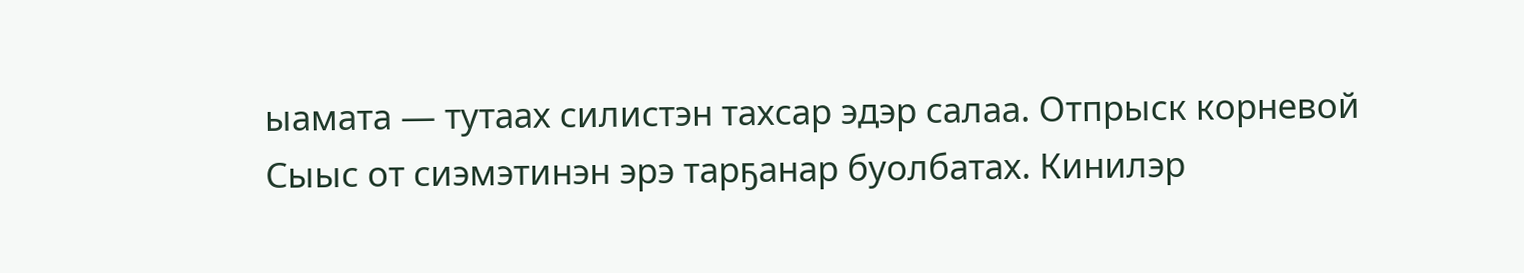ыамата — тутаах силистэн тахсар эдэр салаа. Отпрыск корневой
Сыыс от сиэмэтинэн эрэ тарҕанар буолбатах. Кинилэр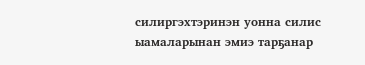силиргэхтэринэн уонна силис ыамаларынан эмиэ тарҕанар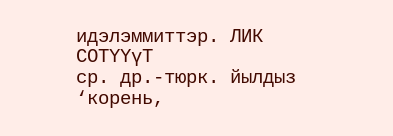идэлэммиттэр. ЛИК СОТҮҮүТ
ср. др.-тюрк. йылдыз ‘корень,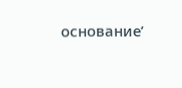основание’